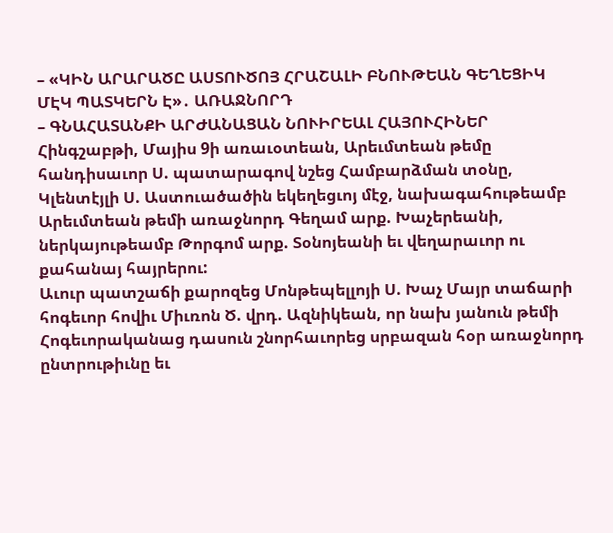– «ԿԻՆ ԱՐԱՐԱԾԸ ԱՍՏՈՒԾՈՅ ՀՐԱՇԱԼԻ ԲՆՈՒԹԵԱՆ ԳԵՂԵՑԻԿ ՄԷԿ ՊԱՏԿԵՐՆ Է»․ ԱՌԱՋՆՈՐԴ
– ԳՆԱՀԱՏԱՆՔԻ ԱՐԺԱՆԱՑԱՆ ՆՈՒԻՐԵԱԼ ՀԱՅՈՒՀԻՆԵՐ
Հինգշաբթի, Մայիս 9ի առաւօտեան, Արեւմտեան թեմը հանդիսաւոր Ս. պատարագով նշեց Համբարձման տօնը, Կլենտէյլի Ս. Աստուածածին եկեղեցւոյ մէջ, նախագահութեամբ Արեւմտեան թեմի առաջնորդ Գեղամ արք. Խաչերեանի, ներկայութեամբ Թորգոմ արք. Տօնոյեանի եւ վեղարաւոր ու քահանայ հայրերու:
Աւուր պատշաճի քարոզեց Մոնթեպելլոյի Ս. Խաչ Մայր տաճարի հոգեւոր հովիւ Միւռոն Ծ. վրդ. Ազնիկեան, որ նախ յանուն թեմի Հոգեւորականաց դասուն շնորհաւորեց սրբազան հօր առաջնորդ ընտրութիւնը եւ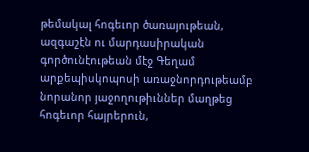թեմակալ հոգեւոր ծառայութեան, ազգաշէն ու մարդասիրական գործունէութեան մէջ Գեղամ արքեպիսկոպոսի առաջնորդութեամբ նորանոր յաջողութիւններ մաղթեց հոգեւոր հայրերուն,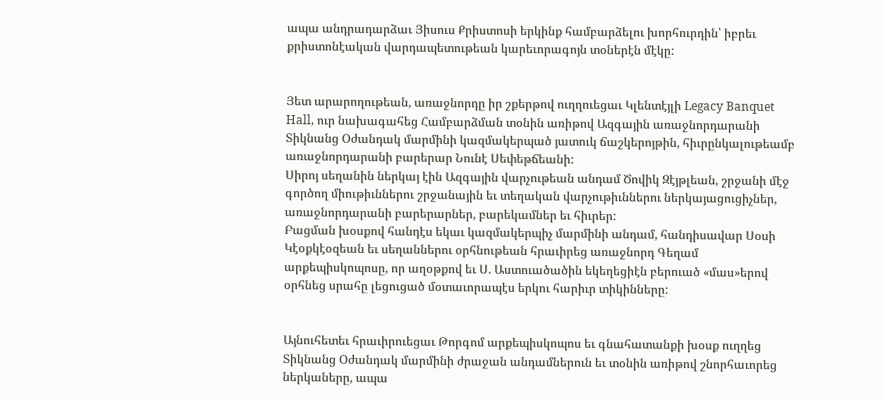ապա անդրադարձաւ Յիսուս Քրիստոսի երկինք համբարձելու խորհուրդին՝ իբրեւ քրիստոնէական վարդապետութեան կարեւորագոյն տօներէն մէկը:


Յետ արարողութեան, առաջնորդը իր շքերթով ուղղուեցաւ Կլենտէյլի Legacy Banquet Hall, ուր նախագահեց Համբարձման տօնին առիթով Ազգային առաջնորդարանի Տիկնանց Օժանդակ մարմինի կազմակերպած յատուկ ճաշկերոյթին, հիւրընկալութեամբ առաջնորդարանի բարերար Նունէ Սեփեթճեանի:
Սիրոյ սեղանին ներկայ էին Ազգային վարչութեան անդամ Ծովիկ Զէյթլեան, շրջանի մէջ գործող միութիւններու շրջանային եւ տեղական վարչութիւններու ներկայացուցիչներ, առաջնորդարանի բարերարներ, բարեկամներ եւ հիւրեր:
Բացման խօսքով հանդէս եկաւ կազմակերպիչ մարմինի անդամ, հանդիսավար Սօսի Կէօքկէօզեան եւ սեղաններու օրհնութեան հրաւիրեց առաջնորդ Գեղամ արքեպիսկոպոսը, որ աղօթքով եւ Ս. Աստուածածին եկեղեցիէն բերուած «մաս»երով օրհնեց սրահը լեցուցած մօտաւորապէս երկու հարիւր տիկինները:


Այնուհետեւ հրաւիրուեցաւ Թորգոմ արքեպիսկոպոս եւ գնահատանքի խօսք ուղղեց Տիկնանց Օժանդակ մարմինի ժրաջան անդամներուն եւ տօնին առիթով շնորհաւորեց ներկաները, ապա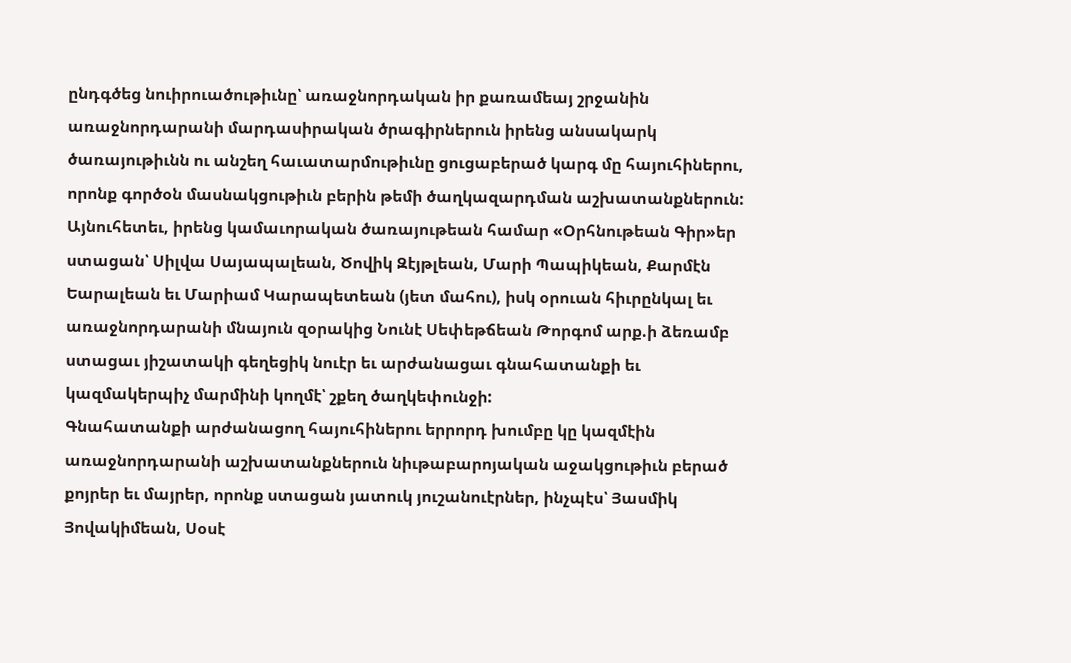ընդգծեց նուիրուածութիւնը՝ առաջնորդական իր քառամեայ շրջանին առաջնորդարանի մարդասիրական ծրագիրներուն իրենց անսակարկ ծառայութիւնն ու անշեղ հաւատարմութիւնը ցուցաբերած կարգ մը հայուհիներու, որոնք գործօն մասնակցութիւն բերին թեմի ծաղկազարդման աշխատանքներուն: Այնուհետեւ, իրենց կամաւորական ծառայութեան համար «Օրհնութեան Գիր»եր ստացան՝ Սիլվա Սայապալեան, Ծովիկ Զէյթլեան, Մարի Պապիկեան, Քարմէն Եարալեան եւ Մարիամ Կարապետեան (յետ մահու), իսկ օրուան հիւրընկալ եւ առաջնորդարանի մնայուն զօրակից Նունէ Սեփեթճեան Թորգոմ արք.ի ձեռամբ ստացաւ յիշատակի գեղեցիկ նուէր եւ արժանացաւ գնահատանքի եւ կազմակերպիչ մարմինի կողմէ՝ շքեղ ծաղկեփունջի:
Գնահատանքի արժանացող հայուհիներու երրորդ խումբը կը կազմէին առաջնորդարանի աշխատանքներուն նիւթաբարոյական աջակցութիւն բերած քոյրեր եւ մայրեր, որոնք ստացան յատուկ յուշանուէրներ, ինչպէս՝ Յասմիկ Յովակիմեան, Սօսէ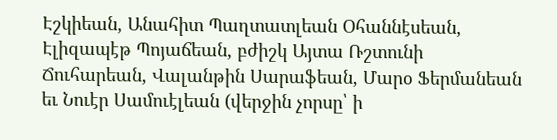Էշկիեան, Անահիտ Պաղտատլեան Օհաննէսեան, Էլիզապէթ Պոյաճեան, բժիշկ Այտա Ռշտունի Ճուհարեան, Վալանթին Սարաֆեան, Մարօ Ֆերմանեան եւ Նուէր Սամուէլեան (վերջին չորսը՝ ի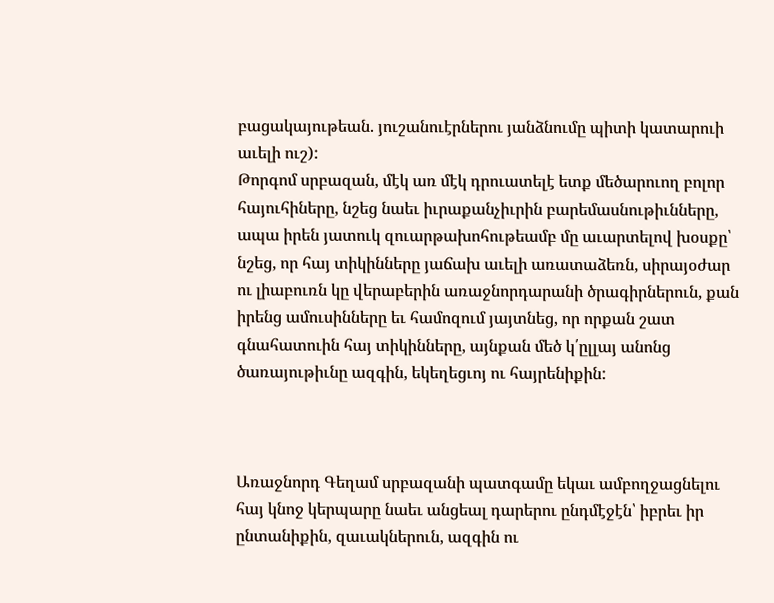բացակայութեան. յուշանուէրներու յանձնումը պիտի կատարուի աւելի ուշ):
Թորգոմ սրբազան, մէկ առ մէկ դրուատելէ ետք մեծարուող բոլոր հայուհիները, նշեց նաեւ իւրաքանչիւրին բարեմասնութիւնները, ապա իրեն յատուկ զուարթախոհութեամբ մը աւարտելով խօսքը՝ նշեց, որ հայ տիկինները յաճախ աւելի առատաձեռն, սիրայօժար ու լիաբուռն կը վերաբերին առաջնորդարանի ծրագիրներուն, քան իրենց ամուսինները եւ համոզում յայտնեց, որ որքան շատ գնահատուին հայ տիկինները, այնքան մեծ կ՛ըլլայ անոնց ծառայութիւնը ազգին, եկեղեցւոյ ու հայրենիքին:



Առաջնորդ Գեղամ սրբազանի պատգամը եկաւ ամբողջացնելու հայ կնոջ կերպարը նաեւ անցեալ դարերու ընդմէջէն՝ իբրեւ իր ընտանիքին, զաւակներուն, ազգին ու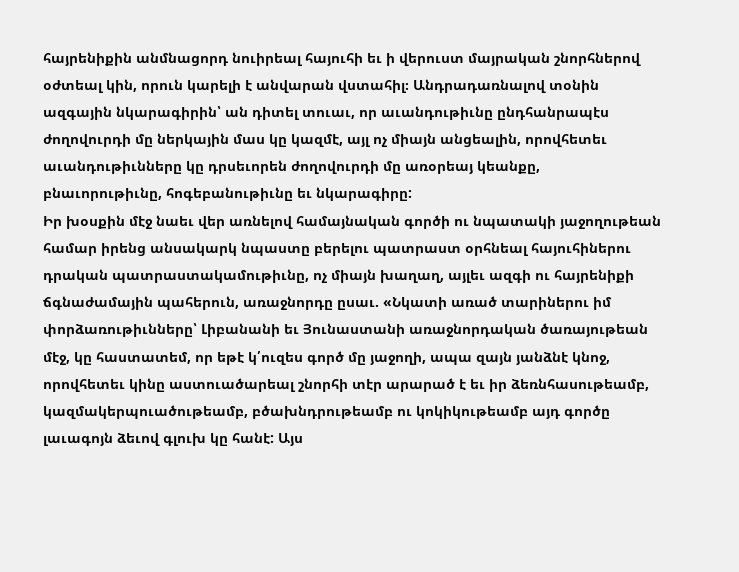հայրենիքին անմնացորդ նուիրեալ հայուհի եւ ի վերուստ մայրական շնորհներով օժտեալ կին, որուն կարելի է անվարան վստահիլ։ Անդրադառնալով տօնին ազգային նկարագիրին՝ ան դիտել տուաւ, որ աւանդութիւնը ընդհանրապէս ժողովուրդի մը ներկային մաս կը կազմէ, այլ ոչ միայն անցեալին, որովհետեւ աւանդութիւնները կը դրսեւորեն ժողովուրդի մը առօրեայ կեանքը, բնաւորութիւնը, հոգեբանութիւնը եւ նկարագիրը:
Իր խօսքին մէջ նաեւ վեր առնելով համայնական գործի ու նպատակի յաջողութեան համար իրենց անսակարկ նպաստը բերելու պատրաստ օրհնեալ հայուհիներու դրական պատրաստակամութիւնը, ոչ միայն խաղաղ, այլեւ ազգի ու հայրենիքի ճգնաժամային պահերուն, առաջնորդը ըսաւ. «Նկատի առած տարիներու իմ փորձառութիւնները՝ Լիբանանի եւ Յունաստանի առաջնորդական ծառայութեան մէջ, կը հաստատեմ, որ եթէ կ՛ուզես գործ մը յաջողի, ապա զայն յանձնէ կնոջ, որովհետեւ կինը աստուածարեալ շնորհի տէր արարած է եւ իր ձեռնհասութեամբ, կազմակերպուածութեամբ, բծախնդրութեամբ ու կոկիկութեամբ այդ գործը լաւագոյն ձեւով գլուխ կը հանէ: Այս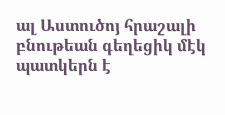ալ Աստուծոյ հրաշալի բնութեան գեղեցիկ մէկ պատկերն է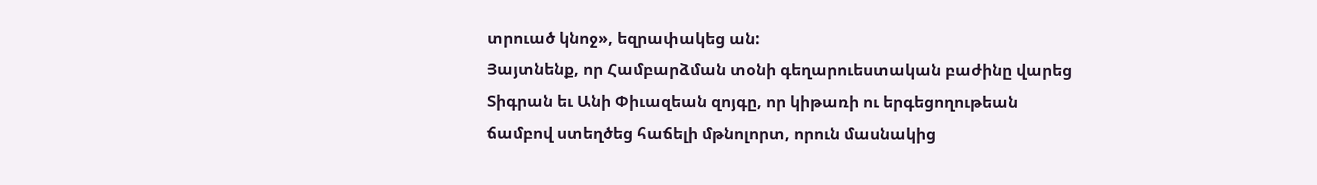տրուած կնոջ», եզրափակեց ան:
Յայտնենք, որ Համբարձման տօնի գեղարուեստական բաժինը վարեց Տիգրան եւ Անի Փիւազեան զոյգը, որ կիթառի ու երգեցողութեան ճամբով ստեղծեց հաճելի մթնոլորտ, որուն մասնակից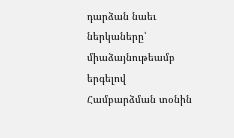դարձան նաեւ ներկաները՝ միաձայնութեամբ երգելով Համբարձման տօնին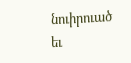նուիրուած եւ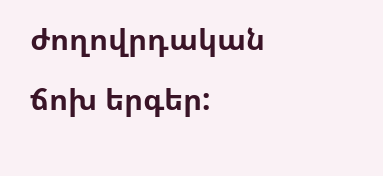ժողովրդական ճոխ երգեր: